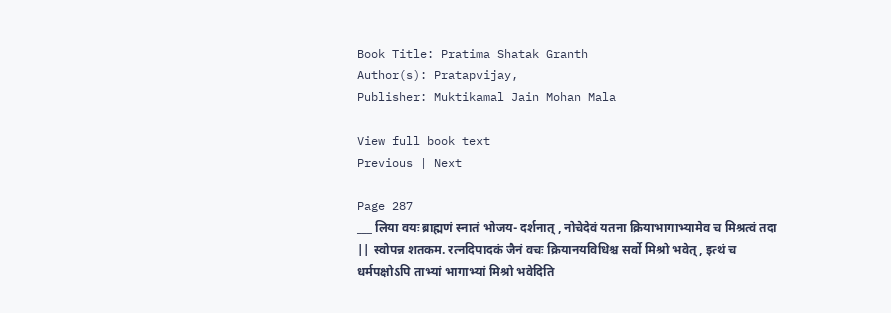Book Title: Pratima Shatak Granth
Author(s): Pratapvijay,
Publisher: Muktikamal Jain Mohan Mala

View full book text
Previous | Next

Page 287
___ लिया वयः ब्राह्मणं स्नातं भोजय- दर्शनात् , नोचेदेवं यतना क्रियाभागाभ्यामेव च मिश्रत्वं तदा || स्वोपन्न शतकम. रत्नदिपादकं जैनं वचः क्रियानयविधिश्च सर्वो मिश्रो भवेत् , इत्थं च धर्मपक्षोऽपि ताभ्यां भागाभ्यां मिश्रो भवेदिति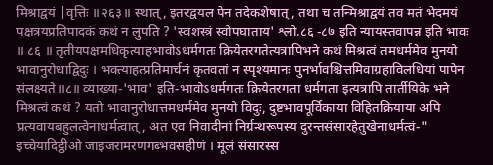मिश्राद्वयं |वृत्तिः ॥२६३॥ स्थात्, इतरद्वयल पेन तदेकशेषात् , तथा च तन्मिश्राद्वयं तव मतं भेदमयं पक्षत्रयप्रतिपादकं कथं न लुपति ? 'स्वशस्त्रं स्वोपघाताय' श्लो.८६ -८७ इति न्यायस्तवापन्न इति भावः ॥ ८६ ॥ तृतीयपक्षमधिकृत्याहभावोऽधर्मगतः क्रियेतरगतेत्यत्रापिभने कथं मिश्रत्वं तमधर्ममेव मुनयो भावानुरोधाद्विदुः । भक्त्याहत्प्रतिमार्चनं कृतवतां न स्पृश्यमानः पुनर्भावश्चित्तमिवाग्रहाविलधियां पापेन संलक्ष्यते॥८॥ व्याख्या-'भाव' इति-भावोऽधर्मगतः क्रियेतरगता धर्मगता इत्यत्रापि तार्तीयिके भने मिश्रत्वं कथं ? यतो भावानुरोधात्तमधर्ममेव मुनयो विदुः, दुष्टभावपूर्विकाया विहितक्रियाया अपि प्रत्यवायबहुलत्वेनाधर्मत्वात्, अत एव निवादीनां निर्ग्रन्थरूपस्य दुरन्तसंसारहेतुखेनाधर्मत्वं-" इच्चेयादिट्ठीओ जाइजरामरणगब्भवसहीणं । मूलं संसारस्स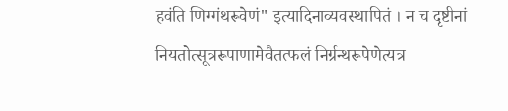हवंति णिग्गंथरूवेणं" इत्यादिनाव्यवस्थापितं । न च दृष्टीनां नियतोत्सूत्ररूपाणामेवैतत्फलं निर्ग्रन्थरूपेणेत्यत्र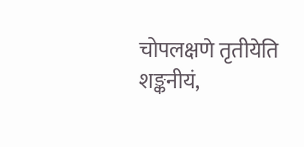चोपलक्षणे तृतीयेति शङ्कनीयं,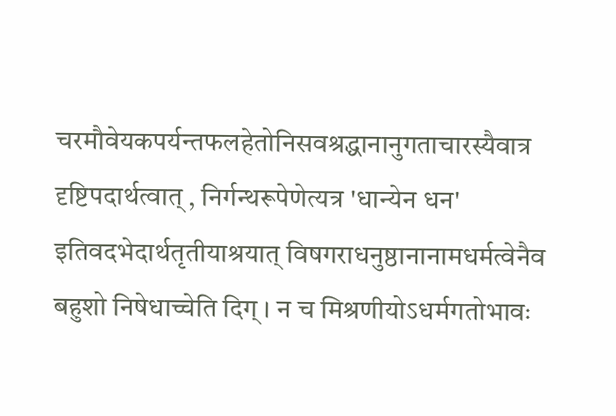चरमौवेयकपर्यन्तफलहेतोनिसवश्रद्धानानुगताचारस्यैवात्र दृष्टिपदार्थत्वात् , निर्गन्थरूपेणेत्यत्र 'धान्येन धन' इतिवदभेदार्थतृतीयाश्रयात् विषगराधनुष्ठानानामधर्मत्वेनैव बहुशो निषेधाच्चेति दिग् । न च मिश्रणीयोऽधर्मगतोभावः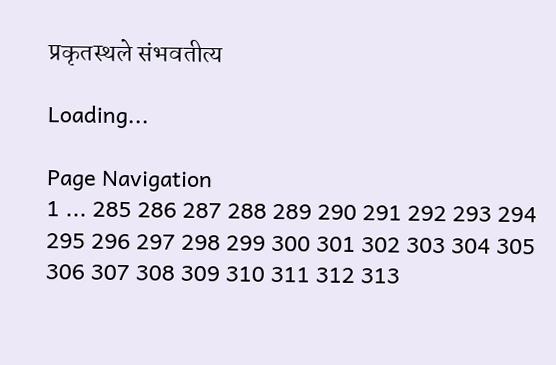प्रकृतस्थले संभवतीत्य

Loading...

Page Navigation
1 ... 285 286 287 288 289 290 291 292 293 294 295 296 297 298 299 300 301 302 303 304 305 306 307 308 309 310 311 312 313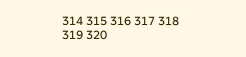314 315 316 317 318 319 320